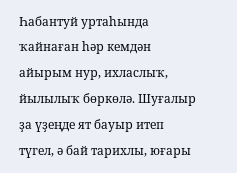Һабантуй уртаһында ҡайнаған һәр кемдән айырым нур, ихласлыҡ, йылылыҡ бөркөлә. Шуғалыр ҙа үҙеңде ят бауыр итеп түгел, ә бай тарихлы, юғары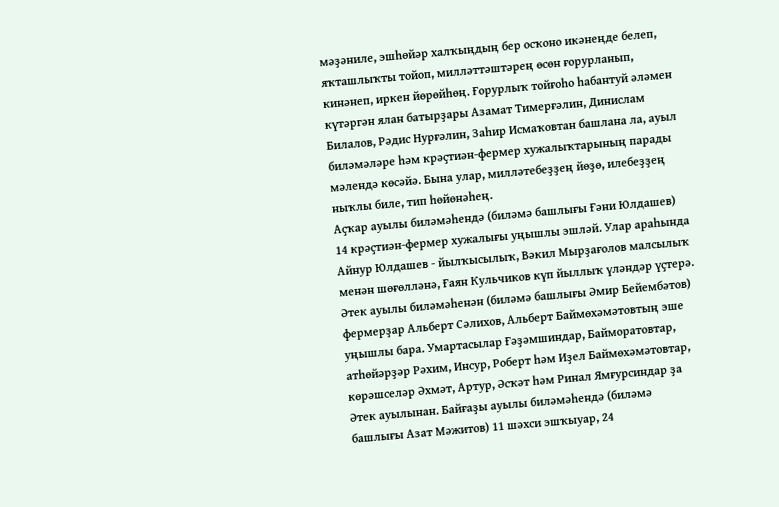мәҙәниле, эшһөйәр халҡыңдың бер осҡоно икәнеңде белеп, яҡташлыҡты тойоп, милләттәштәрең өсөн ғорурланып, кинәнеп, иркен йөрөйһөң. Ғорурлыҡ тойғоһо һабантуй әләмен күтәргән ялан батырҙары Азамат Тимерғәлин, Динислам Билалов, Рәдис Нурғәлин, Заһир Исмаҡовтан башлана ла, ауыл биләмәләре һәм крәҫтиән-фермер хужалыҡтарының парады мәлендә көсәйә. Бына улар, милләтебеҙҙең йөҙө, илебеҙҙең ныҡлы биле, тип һөйөнәһең.
Аҫҡар ауылы биләмәһендә (биләмә башлығы Ғәни Юлдашев) 14 крәҫтиән-фермер хужалығы уңышлы эшләй. Улар араһында Айнур Юлдашев - йылҡысылыҡ, Вәкил Мырҙағолов малсылыҡ менән шөғөлләнә, Ғаян Кульчиков күп йыллыҡ үләндәр үҫтерә. Әтек ауылы биләмәһенән (биләмә башлығы Әмир Бейембәтов) фермерҙар Альберт Сәлихов, Альберт Баймөхәмәтовтың эше уңышлы бара. Умартасылар Ғәҙәмшиндар, Байморатовтар, атһөйәрҙәр Рәхим, Инсур, Роберт һәм Иҙел Баймөхәмәтовтар, көрәшселәр Әхмәт, Артур, Әсҡәт һәм Ринал Ямғурсиндар ҙа Әтек ауылынан. Байғаҙы ауылы биләмәһендә (биләмә башлығы Азат Мәжитов) 11 шәхси эшҡыуар, 24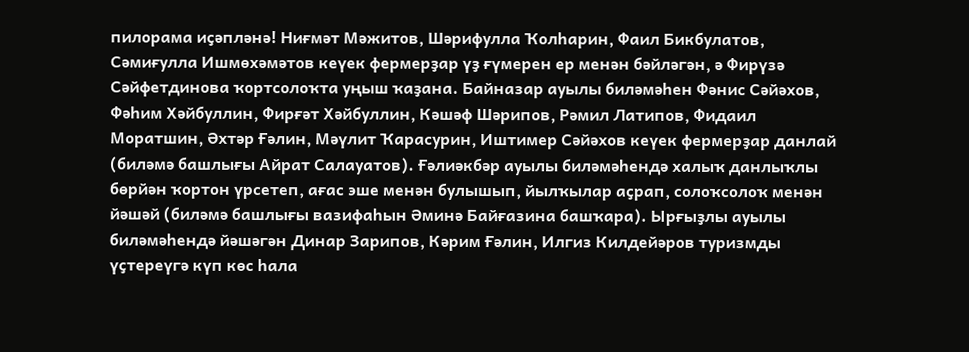пилорама иҫәпләнә! Ниғмәт Мәжитов, Шәрифулла Ҡолһарин, Фаил Бикбулатов, Сәмиғулла Ишмөхәмәтов кеүек фермерҙар үҙ ғүмерен ер менән бәйләгән, ә Фирүзә Сәйфетдинова ҡортсолоҡта уңыш ҡаҙана. Байназар ауылы биләмәһен Фәнис Сәйәхов, Фәһим Хәйбуллин, Фирғәт Хәйбуллин, Кәшәф Шәрипов, Рәмил Латипов, Фидаил Моратшин, Әхтәр Ғәлин, Мәүлит Ҡарасурин, Иштимер Сәйәхов кеүек фермерҙар данлай (биләмә башлығы Айрат Салауатов). Ғәлиәкбәр ауылы биләмәһендә халыҡ данлыҡлы бөрйән ҡортон үрсетеп, ағас эше менән булышып, йылҡылар аҫрап, солоҡсолоҡ менән йәшәй (биләмә башлығы вазифаһын Әминә Байғазина башҡара). Ырғыҙлы ауылы биләмәһендә йәшәгән Динар Зарипов, Кәрим Ғәлин, Илгиз Килдейәров туризмды үҫтереүгә күп көс һала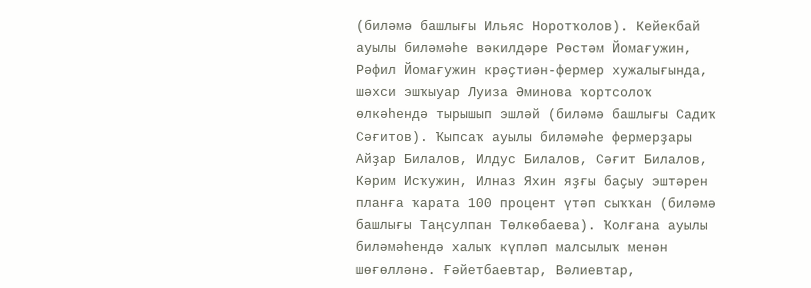(биләмә башлығы Ильяс Норотҡолов). Кейекбай ауылы биләмәһе вәкилдәре Рөстәм Йомағужин, Рәфил Йомағужин крәҫтиән-фермер хужалығында, шәхси эшҡыуар Луиза Әминова ҡортсолоҡ өлкәһендә тырышып эшләй (биләмә башлығы Садиҡ Сәғитов). Ҡыпсаҡ ауылы биләмәһе фермерҙары Айҙар Билалов, Илдус Билалов, Сәғит Билалов, Кәрим Исҡужин, Илназ Яхин яҙғы баҫыу эштәрен планға ҡарата 100 процент үтәп сыҡҡан (биләмә башлығы Таңсулпан Төлкөбаева). Ҡолғана ауылы биләмәһендә халыҡ күпләп малсылыҡ менән шөғөлләнә. Ғәйетбаевтар, Вәлиевтар,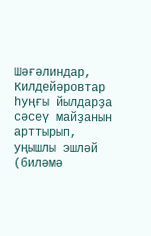Шәғәлиндар, Килдейәровтар һуңғы йылдарҙа сәсеү майҙанын арттырып, уңышлы эшләй (биләмә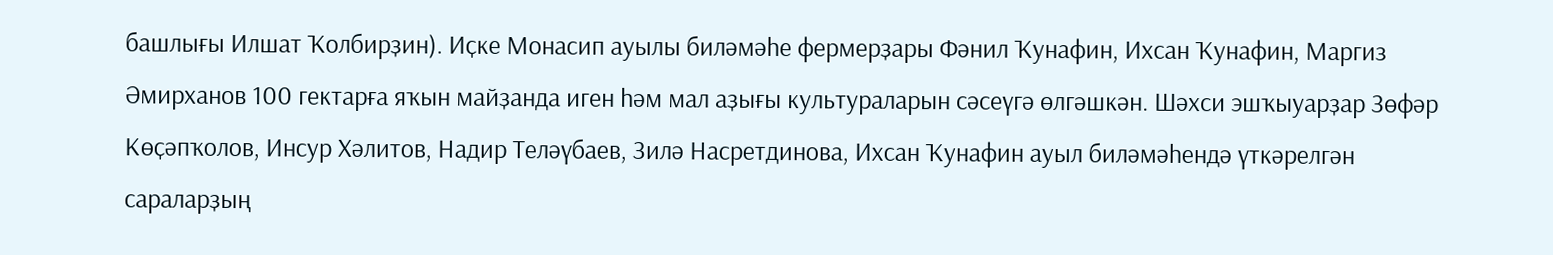башлығы Илшат Ҡолбирҙин). Иҫке Монасип ауылы биләмәһе фермерҙары Фәнил Ҡунафин, Ихсан Ҡунафин, Маргиз Әмирханов 100 гектарға яҡын майҙанда иген һәм мал аҙығы культураларын сәсеүгә өлгәшкән. Шәхси эшҡыуарҙар Зөфәр Көҫәпҡолов, Инсур Хәлитов, Надир Теләүбаев, Зилә Насретдинова, Ихсан Ҡунафин ауыл биләмәһендә үткәрелгән сараларҙың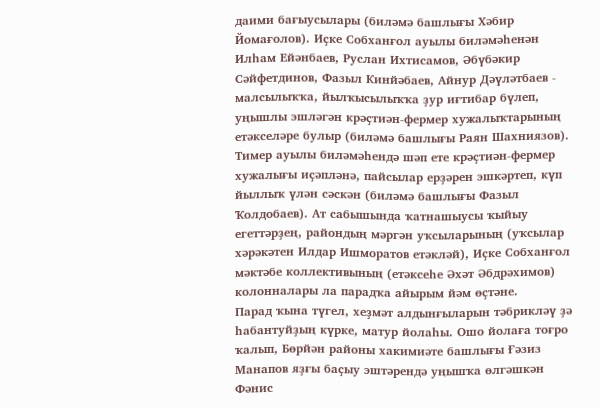даими бағыусылары (биләмә башлығы Хәбир Йомағолов). Иҫке Собханғол ауылы биләмәһенән Илһам Ейәнбаев, Руслан Ихтисамов, Әбүбәкир Сәйфетдинов, Фазыл Кинйәбаев, Айнур Дәүләтбаев - малсылыҡҡа, йылҡысылыҡҡа ҙур иғтибар бүлеп, уңышлы эшләгән крәҫтиән-фермер хужалыҡтарының етәкселәре булыр (биләмә башлығы Раян Шахниязов). Тимер ауылы биләмәһендә шәп ете крәҫтиән-фермер хужалығы иҫәпләнә, пайсылар ерҙәрен эшкәртеп, күп йыллыҡ үлән сәскән (биләмә башлығы Фазыл Ҡолдобаев). Ат сабышында ҡатнашыусы ҡыйыу егеттәрҙең, райондың мәргән уҡсыларының (уҡсылар хәрәкәтен Илдар Ишморатов етәкләй), Иҫке Собханғол мәктәбе коллективының (етәксеһе Әхәт Әбдрәхимов) колонналары ла парадҡа айырым йәм өҫтәне.
Парад ҡына түгел, хеҙмәт алдынғыларын тәбрикләү ҙә һабантуйҙың күрке, матур йолаһы. Ошо йолаға тоғро ҡалып, Бөрйән районы хакимиәте башлығы Ғәзиз Манапов яҙғы баҫыу эштәрендә уңышҡа өлгәшкән Фәнис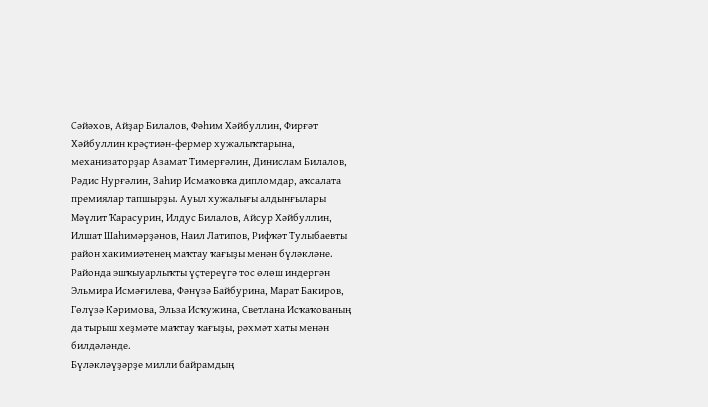Сәйәхов, Айҙар Билалов, Фәһим Хәйбуллин, Фирғәт Хәйбуллин крәҫтиән-фермер хужалыҡтарына, механизаторҙар Азамат Тимерғәлин, Динислам Билалов, Рәдис Нурғәлин, Заһир Исмаҡовҡа дипломдар, аҡсалата премиялар тапшырҙы. Ауыл хужалығы алдынғылары Мәүлит Ҡарасурин, Илдус Билалов, Айсур Хәйбуллин, Илшат Шаһимәрҙәнов, Наил Латипов, Рифҡәт Тулыбаевты район хакимиәтенең маҡтау ҡағыҙы менән бүләкләне. Районда эшҡыуарлыҡты үҫтереүгә тос өлөш индергән Эльмира Исмәғилева, Фәнүзә Байбурина, Марат Бакиров, Гөлүзә Кәримова, Эльза Исҡужина, Светлана Исҡаҡованың да тырыш хеҙмәте маҡтау ҡағыҙы, рәхмәт хаты менән билдәләнде.
Бүләкләүҙәрҙе милли байрамдың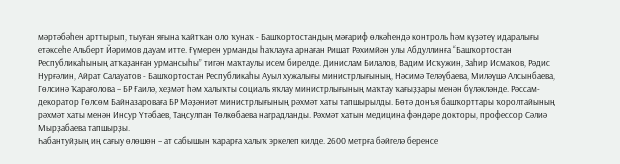мәртәбәһен арттырып, тыуған яғына ҡайтҡан оло ҡунаҡ - Башҡортостандың мәғариф өлкәһендә контроль һәм күҙәтеү идаралығы етәксеһе Альберт Йәримов дауам итте. Ғүмерен урманды һаҡлауға арнаған Ришат Рәхимйән улы Абдуллинға “Башҡортостан Республикаһының атҡаҙанған урмансыһы” тигән маҡтаулы исем бирелде. Динислам Билалов, Вадим Исҡужин, Заһир Исмаҡов, Рәдис Нурғәлин, Айрат Салауатов - Башҡортостан Республикаһы Ауыл хужалығы министрлығының, Нәсимә Теләүбаева, Миләүшә Алсынбаева, Гөлсинә Ҡарағолова – БР Ғаилә, хеҙмәт һәм халыҡты социаль яҡлау министрлығының маҡтау ҡағыҙҙары менән бүләкләнде. Рәссам-декоратор Гөлсөм Байназароваға БР Мәҙәниәт министрлығының рәхмәт хаты тапшырылды. Бөтә донъя башҡорттары ҡоролтайының рәхмәт хаты менән Инсур Үтәбаев, Таңсулпан Төлкөбаева наградланды. Рәхмәт хатын медицина фәндәре докторы, профессор Сәлиә Мырҙабаева тапшырҙы.
Һабантуйҙың иң сағыу өлөшөн – ат сабышын ҡарарға халыҡ эркелеп килде. 2600 метрға бәйгелә беренсе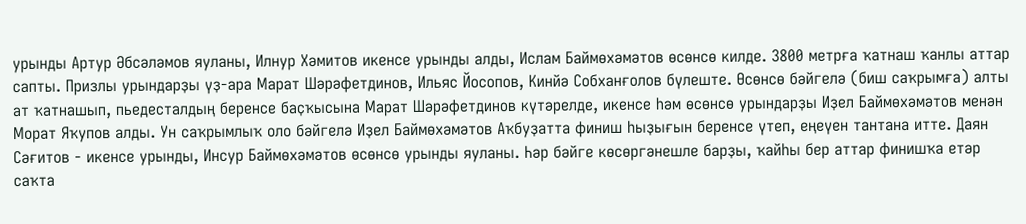урынды Артур Әбсәләмов яуланы, Илнур Хәмитов икенсе урынды алды, Ислам Баймөхәмәтов өсөнсө килде. 3800 метрға ҡатнаш ҡанлы аттар сапты. Призлы урындарҙы үҙ-ара Марат Шәрәфетдинов, Ильяс Йосопов, Кинйә Собханғолов бүлеште. Өсөнсө бәйгелә (биш саҡрымға) алты ат ҡатнашып, пьедесталдың беренсе баҫҡысына Марат Шәрәфетдинов күтәрелде, икенсе һәм өсөнсө урындарҙы Иҙел Баймөхәмәтов менән Морат Яҡупов алды. Ун саҡрымлыҡ оло бәйгелә Иҙел Баймөхәмәтов Аҡбуҙатта финиш һыҙығын беренсе үтеп, еңеүен тантана итте. Даян Сәғитов - икенсе урынды, Инсур Баймөхәмәтов өсөнсө урынды яуланы. Һәр бәйге көсөргәнешле барҙы, ҡайһы бер аттар финишҡа етәр саҡта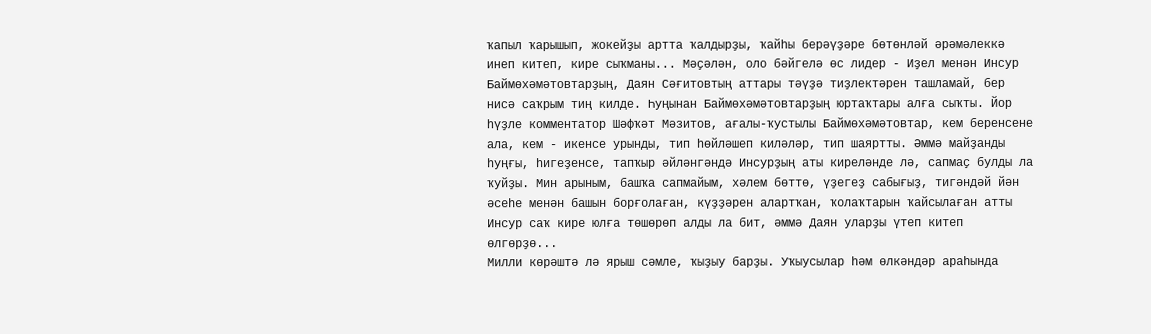ҡапыл ҡарышып, жокейҙы артта ҡалдырҙы, ҡайһы берәүҙәре бөтөнләй әрәмәлеккә инеп китеп, кире сыҡманы... Мәҫәлән, оло бәйгелә өс лидер - Иҙел менән Инсур Баймөхәмәтовтарҙың, Даян Сәғитовтың аттары тәүҙә тиҙлектәрен ташламай, бер нисә саҡрым тиң килде. Һуңынан Баймөхәмәтовтарҙың юртаҡтары алға сыҡты. Йор һүҙле комментатор Шәфҡәт Мәзитов, ағалы-ҡустылы Баймөхәмәтовтар, кем беренсене ала, кем - икенсе урынды, тип һөйләшеп киләләр, тип шаяртты. Әммә майҙанды һуңғы, һигеҙенсе, тапҡыр әйләнгәндә Инсурҙың аты киреләнде лә, сапмаҫ булды ла ҡуйҙы. Мин арыным, башҡа сапмайым, хәлем бөттө, үҙегеҙ сабығыҙ, тигәндәй йән әсеһе менән башын борғолаған, күҙҙәрен алартҡан, ҡолаҡтарын ҡайсылаған атты Инсур саҡ кире юлға төшөрөп алды ла бит, әммә Даян уларҙы үтеп китеп өлгөрҙө...
Милли көрәштә лә ярыш сәмле, ҡыҙыу барҙы. Уҡыусылар һәм өлкәндәр араһында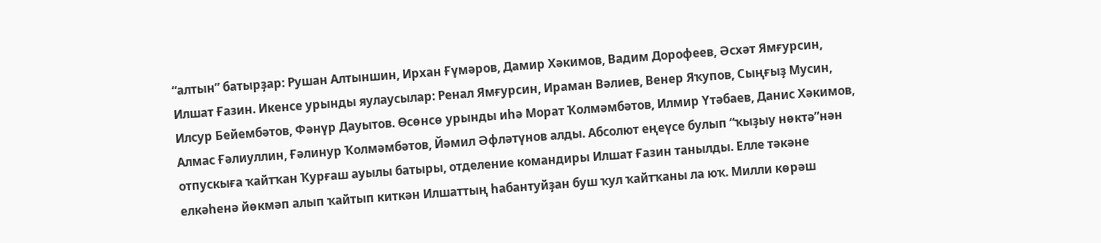“алтын” батырҙар: Рушан Алтыншин, Ирхан Ғүмәров, Дамир Хәкимов, Вадим Дорофеев, Әсхәт Ямғурсин, Илшат Ғазин. Икенсе урынды яулаусылар: Ренал Ямғурсин, Ираман Вәлиев, Венер Яҡупов, Сыңғыҙ Мусин, Илсур Бейембәтов, Фәнүр Дауытов. Өсөнсө урынды иһә Морат Ҡолмәмбәтов, Илмир Үтәбаев, Данис Хәкимов, Алмас Ғәлиуллин, Ғәлинур Ҡолмәмбәтов, Йәмил Әфләтүнов алды. Абсолют еңеүсе булып “ҡыҙыу нөктә”нән отпускыға ҡайтҡан Ҡурғаш ауылы батыры, отделение командиры Илшат Ғазин танылды. Елле тәкәне елкәһенә йөкмәп алып ҡайтып киткән Илшаттың һабантуйҙан буш ҡул ҡайтҡаны ла юҡ. Милли көрәш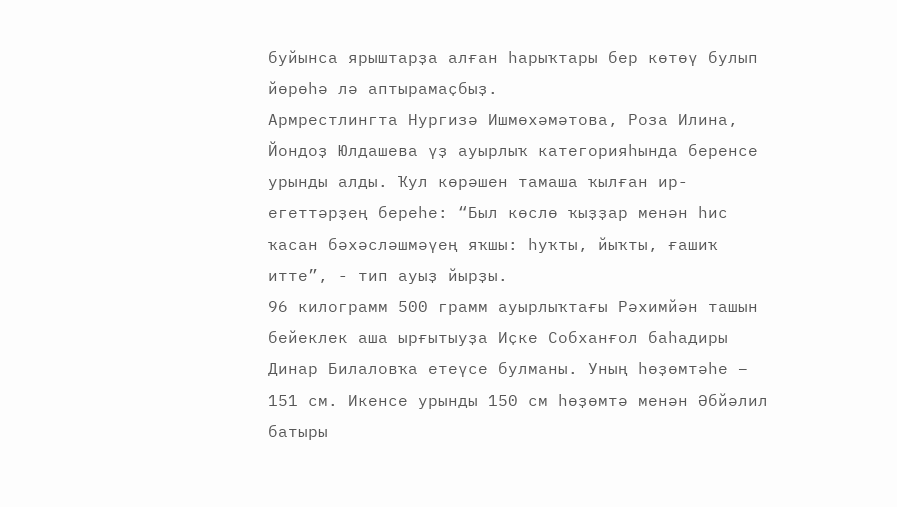буйынса ярыштарҙа алған һарыҡтары бер көтөү булып йөрөһә лә аптырамаҫбыҙ.
Армрестлингта Нургизә Ишмөхәмәтова, Роза Илина, Йондоҙ Юлдашева үҙ ауырлыҡ категорияһында беренсе урынды алды. Ҡул көрәшен тамаша ҡылған ир-егеттәрҙең береһе: “Был көслө ҡыҙҙар менән һис ҡасан бәхәсләшмәүең яҡшы: һуҡты, йыҡты, ғашиҡ итте”, - тип ауыҙ йырҙы.
96 килограмм 500 грамм ауырлыҡтағы Рәхимйән ташын бейеклек аша ырғытыуҙа Иҫке Собханғол баһадиры Динар Билаловҡа етеүсе булманы. Уның һөҙөмтәһе – 151 см. Икенсе урынды 150 см һөҙөмтә менән Әбйәлил батыры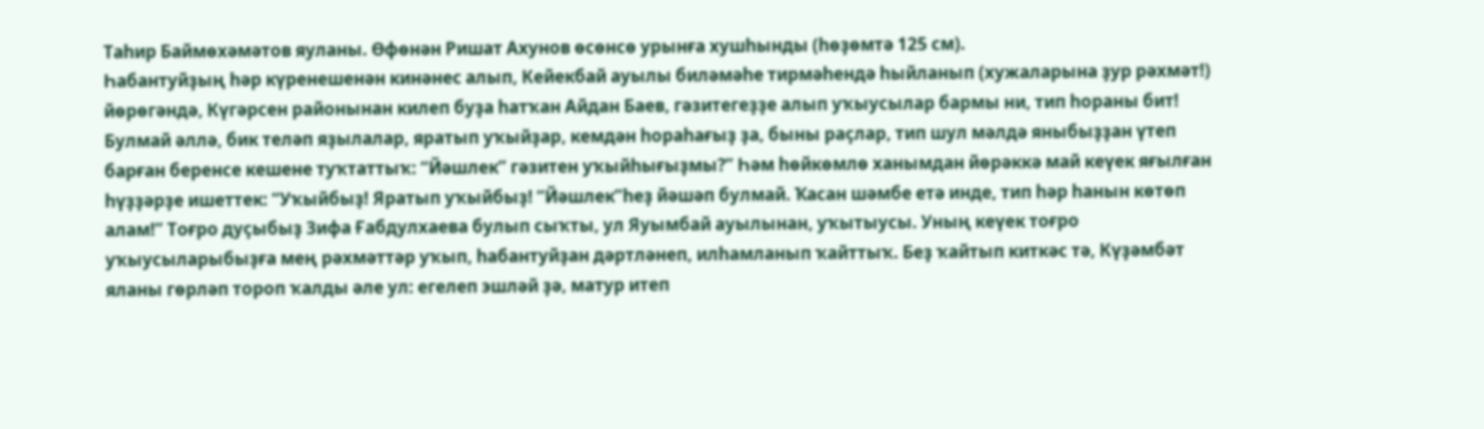Таһир Баймөхәмәтов яуланы. Өфөнән Ришат Ахунов өсөнсө урынға хушһынды (һөҙөмтә 125 см).
Һабантуйҙың һәр күренешенән кинәнес алып, Кейекбай ауылы биләмәһе тирмәһендә һыйланып (хужаларына ҙур рәхмәт!) йөрөгәндә, Күгәрсен районынан килеп буҙа һатҡан Айдан Баев, гәзитегеҙҙе алып уҡыусылар бармы ни, тип һораны бит! Булмай әллә, бик теләп яҙылалар, яратып уҡыйҙар, кемдән һораһағыҙ ҙа, быны раҫлар, тип шул мәлдә яныбыҙҙан үтеп барған беренсе кешене туҡтаттыҡ: “Йәшлек” гәзитен уҡыйһығыҙмы?” Һәм һөйкөмлө ханымдан йөрәккә май кеүек яғылған һүҙҙәрҙе ишеттек: “Уҡыйбыҙ! Яратып уҡыйбыҙ! “Йәшлек”һеҙ йәшәп булмай. Ҡасан шәмбе етә инде, тип һәр һанын көтөп алам!” Тоғро дуҫыбыҙ Зифа Ғабдулхаева булып сыҡты, ул Яуымбай ауылынан, уҡытыусы. Уның кеүек тоғро уҡыусыларыбыҙға мең рәхмәттәр уҡып, һабантуйҙан дәртләнеп, илһамланып ҡайттыҡ. Беҙ ҡайтып киткәс тә, Күҙәмбәт яланы гөрләп тороп ҡалды әле ул: егелеп эшләй ҙә, матур итеп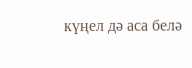күңел дә аса белә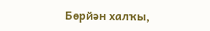Бөрйән халҡы,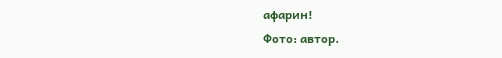афарин!
Фото: автор.